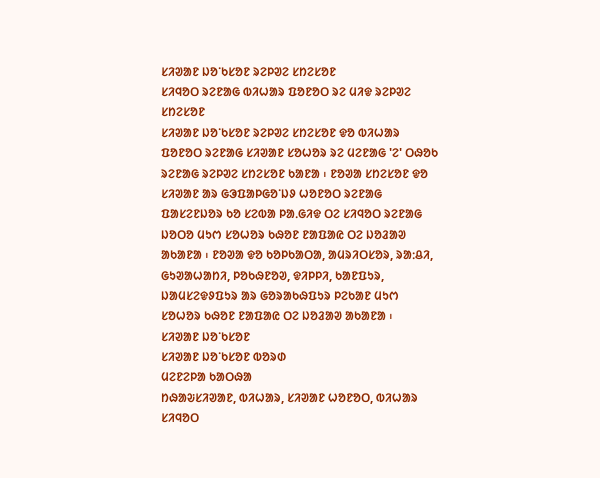ᱥᱤᱣᱟᱱ ᱡᱚᱸᱠᱥᱚᱱ ᱨᱮᱞᱣᱮ ᱥᱴᱮᱥᱚᱱ
ᱥᱤᱧᱚᱛ ᱨᱮᱱᱟᱜ ᱵᱤᱦᱟᱨ ᱯᱚᱱᱚᱛ ᱨᱮ ᱢᱤᱫ ᱨᱮᱞᱣᱮ ᱥᱴᱮᱥᱚᱱ
ᱥᱤᱣᱟᱱ ᱡᱚᱸᱠᱥᱚᱱ ᱨᱮᱞᱣᱮ ᱥᱴᱮᱥᱚᱱ ᱫᱚ ᱵᱤᱦᱟᱨ ᱯᱚᱱᱚᱛ ᱨᱮᱱᱟᱜ ᱥᱤᱣᱟᱱ ᱥᱚᱦᱚᱨ ᱨᱮ ᱢᱮᱱᱟᱜ 'ᱮ' ᱛᱷᱚᱠ ᱨᱮᱱᱟᱜ ᱨᱮᱞᱣᱮ ᱥᱴᱮᱥᱚᱱ ᱠᱟᱱᱟ ᱾ ᱱᱚᱣᱟ ᱥᱴᱮᱥᱚᱱ ᱫᱚ ᱥᱤᱣᱟᱱ ᱟᱨ ᱜᱳᱯᱟᱞᱜᱚᱸᱡᱽ ᱦᱚᱱᱚᱛ ᱨᱮᱱᱟᱜ ᱯᱟᱥᱮᱱᱡᱚᱨ ᱠᱚ ᱥᱮᱵᱟ ᱞᱟᱹᱜᱤᱫ ᱛᱮ ᱥᱤᱧᱚᱛ ᱨᱮᱱᱟᱜ ᱡᱚᱛᱚ ᱢᱩᱬ ᱥᱚᱦᱚᱨ ᱠᱷᱚᱱ ᱱᱟᱯᱟᱭ ᱛᱮ ᱡᱚᱲᱟᱣ ᱟᱠᱟᱱᱟ ᱾ ᱱᱚᱣᱟ ᱫᱚ ᱠᱚᱞᱠᱟᱛᱟ, ᱟᱢᱨᱤᱛᱥᱚᱨ, ᱨᱟᱺᱪᱤ, ᱜᱩᱣᱟᱦᱟᱴᱤ, ᱞᱚᱠᱷᱱᱚᱣ, ᱫᱤᱞᱞᱤ, ᱠᱟᱱᱯᱩᱨ, ᱡᱟᱢᱥᱮᱫᱽᱯᱩᱨ ᱟᱨ ᱜᱚᱨᱟᱠᱷᱯᱩᱨ ᱞᱮᱠᱟᱱ ᱢᱩᱬ ᱥᱚᱦᱚᱨ ᱠᱷᱚᱱ ᱱᱟᱯᱟᱭ ᱛᱮ ᱡᱚᱲᱟᱣ ᱟᱠᱟᱱᱟ ᱾
ᱥᱤᱣᱟᱱ ᱡᱚᱸᱠᱥᱚᱱ
ᱥᱤᱣᱟᱱ ᱡᱚᱸᱠᱥᱚᱱ ᱵᱚᱨᱰ
ᱢᱮᱱᱮᱞᱟ ᱠᱟᱛᱷᱟ
ᱴᱷᱟᱶᱥᱤᱣᱟᱱ, ᱵᱤᱦᱟᱨ, ᱥᱤᱣᱟᱱ ᱦᱚᱱᱚᱛ, ᱵᱤᱦᱟᱨ
ᱥᱤᱧᱚᱛ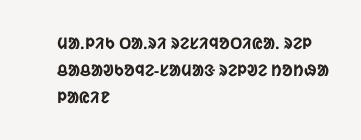ᱢᱟᱹᱞᱤᱠ ᱛᱟᱹᱨᱤ ᱨᱮᱥᱤᱧᱚᱛᱤᱭᱟᱹ ᱨᱮᱞ
ᱪᱟᱪᱟᱣᱠᱚᱧᱮ-ᱥᱟᱢᱟᱝ ᱨᱮᱞᱣᱮ ᱴᱚᱴᱷᱟ
ᱞᱟᱭᱤᱱ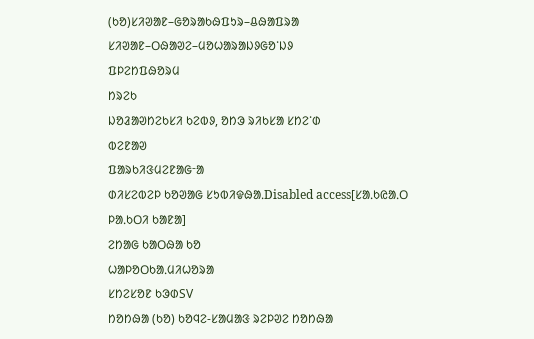(ᱠᱚ)ᱥᱤᱣᱟᱱ–ᱜᱚᱨᱟᱠᱷᱯᱩᱨ–ᱪᱷᱟᱯᱨᱟ
ᱥᱤᱣᱟᱱ–ᱛᱷᱟᱣᱮ–ᱢᱚᱦᱟᱨᱟᱡᱽᱜᱚᱸᱡᱽ
ᱯᱞᱮᱴᱯᱷᱚᱨᱢ
ᱴᱨᱮᱠ
ᱡᱚᱲᱟᱣᱴᱮᱠᱥᱤ ᱠᱮᱵᱽ, ᱚᱴᱳ ᱨᱤᱠᱥᱟ ᱥᱴᱮᱸᱰ
ᱵᱮᱱᱟᱣ
ᱯᱟᱨᱠᱤᱝᱢᱮᱱᱟᱜᱼᱟ
ᱰᱤᱥᱮᱵᱮᱞ ᱠᱚᱣᱟᱜ ᱥᱩᱵᱤᱫᱷᱟᱹDisabled access[ᱥᱟᱹᱠᱭᱟᱹᱛ ᱞᱟᱹᱠᱛᱤ ᱠᱟᱱᱟ]
ᱮᱴᱟᱜ ᱠᱟᱛᱷᱟ ᱠᱚ
ᱦᱟᱞᱚᱛᱠᱟᱹᱢᱤᱦᱚᱨᱟ
ᱥᱴᱮᱥᱚᱱ ᱠᱳᱰSV
ᱴᱚᱴᱷᱟ (ᱠᱚ) ᱠᱚᱧᱮ-ᱥᱟᱢᱟᱝ ᱨᱮᱞᱣᱮ ᱴᱚᱴᱷᱟ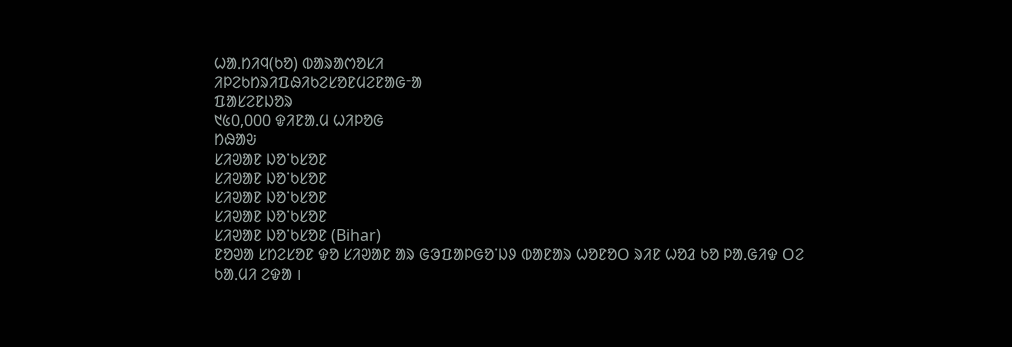ᱦᱟᱹᱴᱤᱧ(ᱠᱚ) ᱵᱟᱨᱟᱬᱚᱥᱤ
ᱤᱞᱮᱠᱴᱨᱤᱯᱷᱤᱠᱮᱥᱚᱱᱢᱮᱱᱟᱜᱼᱟ
ᱯᱟᱥᱮᱱᱡᱚᱨ
᱑᱕᱐,᱐᱐᱐ ᱫᱤᱱᱟᱹᱢ ᱦᱤᱞᱚᱜ
ᱴᱷᱟᱶ
ᱥᱤᱣᱟᱱ ᱡᱚᱸᱠᱥᱚᱱ
ᱥᱤᱣᱟᱱ ᱡᱚᱸᱠᱥᱚᱱ
ᱥᱤᱣᱟᱱ ᱡᱚᱸᱠᱥᱚᱱ
ᱥᱤᱣᱟᱱ ᱡᱚᱸᱠᱥᱚᱱ
ᱥᱤᱣᱟᱱ ᱡᱚᱸᱠᱥᱚᱱ (Bihar)
ᱱᱚᱣᱟ ᱥᱴᱮᱥᱚᱱ ᱫᱚ ᱥᱤᱣᱟᱱ ᱟᱨ ᱜᱳᱯᱟᱞᱜᱚᱸᱡᱽ ᱵᱟᱱᱟᱨ ᱦᱚᱱᱚᱛ ᱨᱤᱱ ᱦᱚᱲ ᱠᱚ ᱞᱟᱹᱜᱤᱫ ᱛᱮ ᱠᱟᱹᱢᱤ ᱮᱫᱟ ।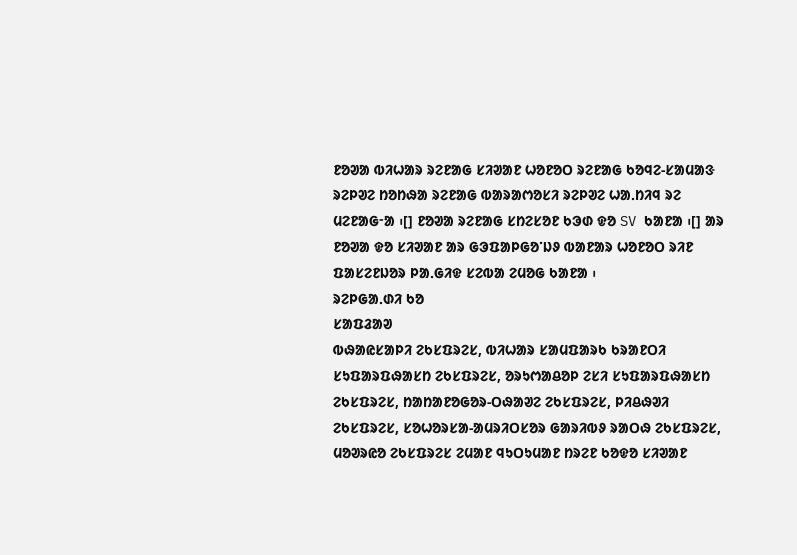ᱱᱚᱣᱟ ᱵᱤᱦᱟᱨ ᱨᱮᱱᱟᱜ ᱥᱤᱣᱟᱱ ᱦᱚᱱᱚᱛ ᱨᱮᱱᱟᱜ ᱠᱚᱧᱮ-ᱥᱟᱢᱟᱝ ᱨᱮᱞᱣᱮ ᱴᱚᱴᱷᱟ ᱨᱮᱱᱟᱜ ᱵᱟᱨᱟᱬᱚᱥᱤ ᱨᱮᱞᱣᱮ ᱦᱟᱹᱴᱤᱧ ᱨᱮ ᱢᱮᱱᱟᱜᱼᱟ ᱾[] ᱱᱚᱣᱟ ᱨᱮᱱᱟᱜ ᱥᱴᱮᱥᱚᱱ ᱠᱳᱰ ᱫᱚ SV ᱠᱟᱱᱟ ᱾[] ᱟᱨ ᱱᱚᱣᱟ ᱫᱚ ᱥᱤᱣᱟᱱ ᱟᱨ ᱜᱳᱯᱟᱞᱜᱚᱸᱡᱽ ᱵᱟᱱᱟᱨ ᱦᱚᱱᱚᱛ ᱨᱤᱱ ᱯᱟᱥᱮᱱᱡᱚᱨ ᱞᱟᱹᱜᱤᱫ ᱥᱮᱵᱟ ᱮᱢᱚᱜ ᱠᱟᱱᱟ ᱾
ᱨᱮᱞᱜᱟᱹᱰᱤ ᱠᱚ
ᱥᱟᱯᱲᱟᱣ
ᱵᱷᱟᱭᱥᱟᱞᱤ ᱮᱠᱥᱯᱨᱮᱥ, ᱵᱤᱦᱟᱨ ᱥᱟᱢᱯᱟᱨᱠ ᱠᱨᱟᱱᱛᱤ ᱥᱩᱯᱟᱨᱯᱷᱟᱥᱴ ᱮᱠᱥᱯᱨᱮᱥ, ᱚᱨᱩᱬᱟᱪᱚᱞ ᱮᱥᱤ ᱥᱩᱯᱟᱨᱯᱷᱟᱥᱴ ᱮᱠᱥᱯᱨᱮᱥ, ᱴᱟᱴᱟᱱᱚᱜᱚᱨ-ᱛᱷᱟᱣᱮ ᱮᱠᱥᱯᱨᱮᱥ, ᱞᱤᱪᱷᱣᱤ ᱮᱠᱥᱯᱨᱮᱥ, ᱥᱚᱦᱚᱨᱥᱟ-ᱟᱢᱨᱤᱛᱥᱚᱨ ᱜᱟᱨᱤᱵᱽ ᱨᱟᱛᱷ ᱮᱠᱥᱯᱨᱮᱥ, ᱢᱚᱣᱨᱭᱚ ᱮᱠᱥᱯᱨᱮᱥ ᱮᱢᱟᱱ ᱧᱩᱛᱩᱢᱟᱱ ᱴᱨᱮᱱ ᱠᱚᱫᱚ ᱥᱤᱣᱟᱱ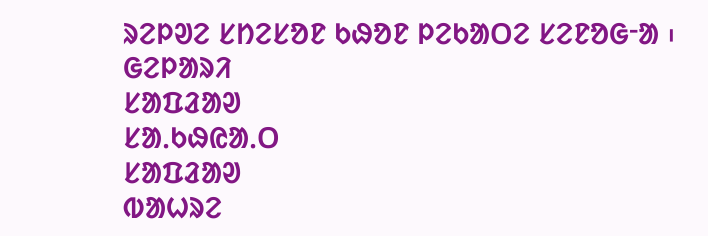ᱨᱮᱞᱣᱮ ᱥᱴᱮᱥᱚᱱ ᱠᱷᱚᱱ ᱞᱮᱠᱟᱛᱮ ᱥᱮᱱᱚᱜᱼᱟ ᱾
ᱜᱮᱞᱟᱨᱤ
ᱥᱟᱯᱲᱟᱣ
ᱥᱟᱹᱠᱷᱭᱟᱹᱛ
ᱥᱟᱯᱲᱟᱣ
ᱵᱟᱦᱨᱮ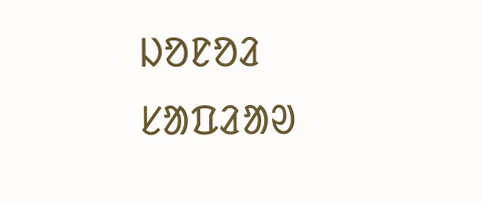ᱡᱚᱱᱚᱲ
ᱥᱟᱯᱲᱟᱣ